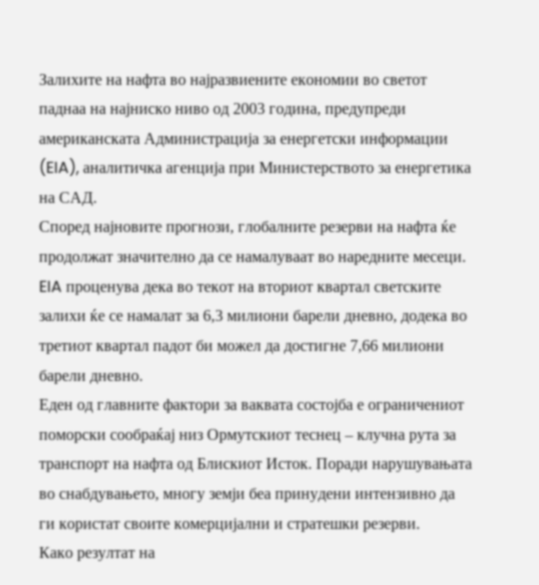Залихите на нафта во најразвиените економии во светот паднаа на најниско ниво од 2003 година, предупреди американската Администрација за енергетски информации (EIA), аналитичка агенција при Министерството за енергетика на САД.
Според најновите прогнози, глобалните резерви на нафта ќе продолжат значително да се намалуваат во наредните месеци. EIA проценува дека во текот на вториот квартал светските залихи ќе се намалат за 6,3 милиони барели дневно, додека во третиот квартал падот би можел да достигне 7,66 милиони барели дневно.
Еден од главните фактори за ваквата состојба е ограничениот поморски сообраќај низ Ормутскиот теснец – клучна рута за транспорт на нафта од Блискиот Исток. Поради нарушувањата во снабдувањето, многу земји беа принудени интензивно да ги користат своите комерцијални и стратешки резерви.
Како резултат на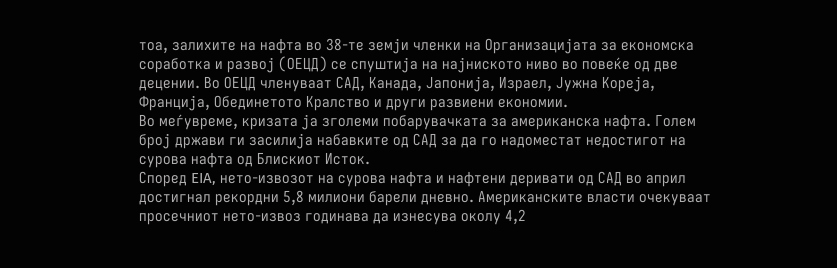тоа, залихите на нафта во 38-те земји членки на Организацијата за економска соработка и развој (ОЕЦД) се спуштија на најниското ниво во повеќе од две децении. Во ОЕЦД членуваат САД, Канада, Јапонија, Израел, Јужна Кореја, Франција, Обединетото Кралство и други развиени економии.
Во меѓувреме, кризата ја зголеми побарувачката за американска нафта. Голем број држави ги засилија набавките од САД за да го надоместат недостигот на сурова нафта од Блискиот Исток.
Според EIA, нето-извозот на сурова нафта и нафтени деривати од САД во април достигнал рекордни 5,8 милиони барели дневно. Американските власти очекуваат просечниот нето-извоз годинава да изнесува околу 4,2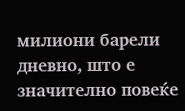милиони барели дневно, што е значително повеќе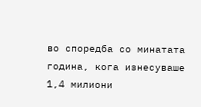во споредба со минатата година, кога изнесуваше 1,4 милиони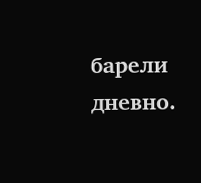барели дневно.